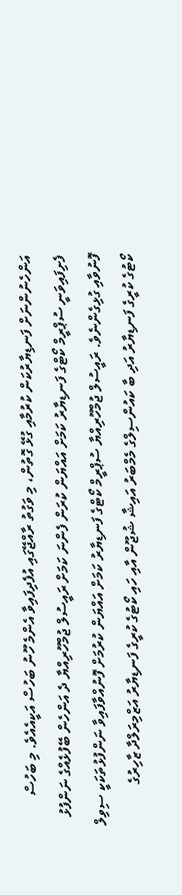އަންހެނުންނަށް ފަނޑިޔާރުކަން ކުރުމާއި ގުޅޭ ގޮތުން، މި ވަގުތު ރާއްޖޭގައި އުފެދިފައިވާ އެންމެ ހޫނު ބަހުސް އަކީއެއެވެ. މި ބަހުސް ފެށިފައިވަނީ ސުޕްރީމް ކޯޓްގެ ފަނޑިޔާރު ކަމަށް އައްޔަން ކުރަން ފެންނަ ކަމަށް ރައީސުލް ޖުމްހޫރިއްޔާ ދެ އަންހެން ބޭފުޅެއްގެ ނަންފުޅު ފޮނުވާއި ގުޅިގެންނެވެ. ރައީސުލް ޖުމްހޫރިއްޔާ ސުޕްރީމް ކޯޓްގެ ފަނޑިޔާރު ކަމަށް އައްޔަން ކުރުމަށް ފޮނުއްވާފައިވާ ނަންފުޅުތަކަކީ ސިވިލް ކޯޓުގެ ކުރީގެ ފަނޑިޔާރު އަދި ބާ ކައުންސިލްގެ މެމްބަރު އައިޝާ ޝުޖޫން އާއި ހައި ކޯޓުގެ ކުރީގެ ފަނޑިޔާރު އަޒްމިރަލްދާ ޒާހިރުގެ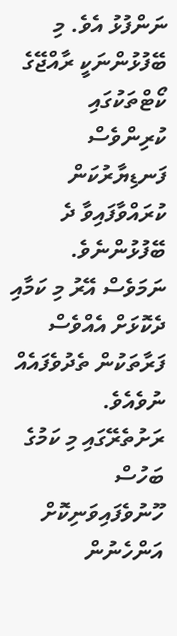ނަންފުޅު އެވެ. މި ބޭފުޅުންނަކީ ރާއްޖޭގެ ކޯޓްތަކުގައި ކުރިންވެސް ފަނޑިޔާރުކަން ކުރައްވާފައިވާ ދެ ބޭފުޅުންނެވެ. ނަމަވެސް އޭރު މި ކަމާއި ދެކޮޅަށް އެއްވެސް ފަރާތަކުން ތެދުވެފައެއް ނުވެއެވެ.
ރަށުތެރޭގައި މި ކަމުގެ ބަހުސް ހޫނުވެފައިވަނިކޮށް އަންހެނުން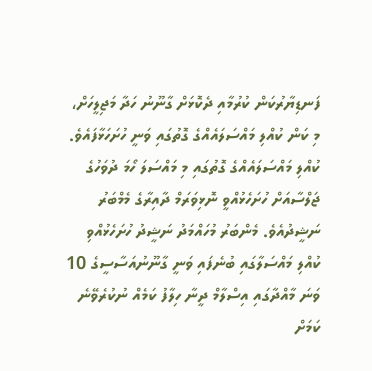ފަނޑިޔާރުކަން ކުރުމާއި ދެކޮޅަށް ގާނޫނު ހަދާ މަޖިލީހަށް، މި ކަން ކުއްލި މައްސަލައެއްގެ ގޮތުގައި ވަނީ ހުށަހަޅާފައެވެ. ކުއްލި މައްސަލައެއްގެ ގޮތުގައި މި މައްސަލަ ހޯމަ ދުވަހުގެ ޖަލްސާއަށް ހުށަހެޅުއްވީ ނޮޅިވަރަމް ދާއިރާގެ މެމްބަރު ނަޝީދުއެވެ. މެންބަރު މުހައްމަދު ނަޝީދު ހުށަހެޅުއްވި ކުއްލި މައްސަލާގައި ބުނެފައި ވަނީ ގާނޫނުއަސާސީގެ 10 ވަނަ މާއްދާގައި އިސްލާމް ދީނާ ހިލާފު ކަމެއް ނުކުރެވޭނެ ކަމަށް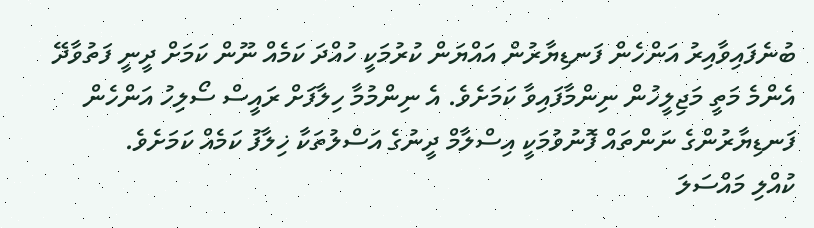ބުނެފައިވާއިރު އަންހެން ފަނޑިޔާރުން އައްޔަން ކުރުމަކީ ހުއްދަ ކަމެއް ނޫން ކަމަށް ދީނީ ފަތުވާދޭ އެންމެ މަތީ މަޖިލީހުން ނިންމާފައިވާ ކަމަށެވެ. އެ ނިންމުމާ ހިލާފަށް ރައީސް ސޯލިހު އަންހެން ފަނޑިޔާރުންގެ ނަންތައް ފޮނުވުމަކީ އިސްލާމް ދީނުގެ އަސްލުތަކާ ޚިލާފު ކަމެއް ކަމަށެވެ.
ކުއްލި މައްސަލަ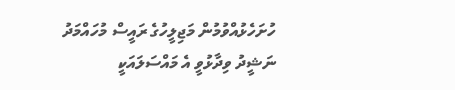ހުށަހެޅުއްވުމުން މަޖިލީހުގެ ރައީސް މުހައްމަދު ނަޝީދު ވިދާޅުވީ އެ މައްސަލައަކީ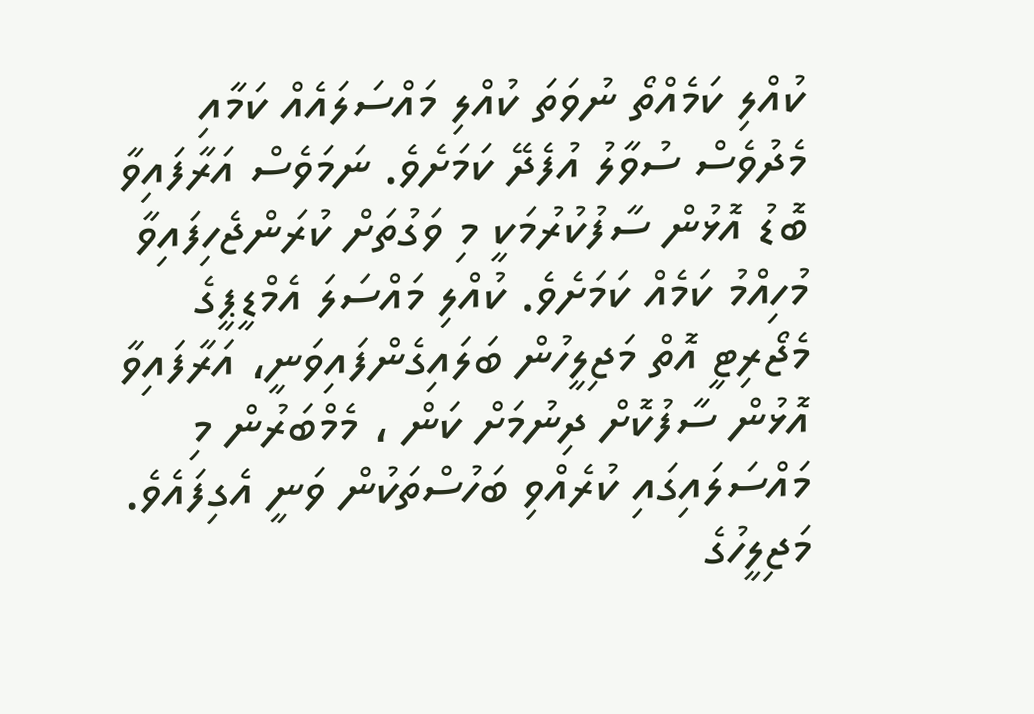ކުއްލި ކަމެއްތޯ ނުވަތަ ކުއްލި މައްސަލައެއް ކަމާއި މެދުވެސް ސުވާލު އުފެދޭ ކަމަށެވެ. ނަމަވެސް އަރާފައިވާ ބޮޑު އޮޅުން ސާފުކުރުމަކީ މި ވަގުތަށް ކުރަންޖެހިފައިވާ މުހިއްމު ކަމެއް ކަމަށެވެ. ކުއްލި މައްސަލަ އެމްޑީޕީގެ މެޖޯރިޓީ އޮތް މަޖިލީހުން ބަލައިގެންފައިވަނީ، އަރާފައިވާ އޮޅުން ސާފުކޮށް ދިނުމަށް ކަން ، މެމްބަރުން މި މައްސަލައިގައި ކުރެއްވި ބަހުސްތަކުން ވަނީ އެގިފައެވެ. މަޖިލީހުގެ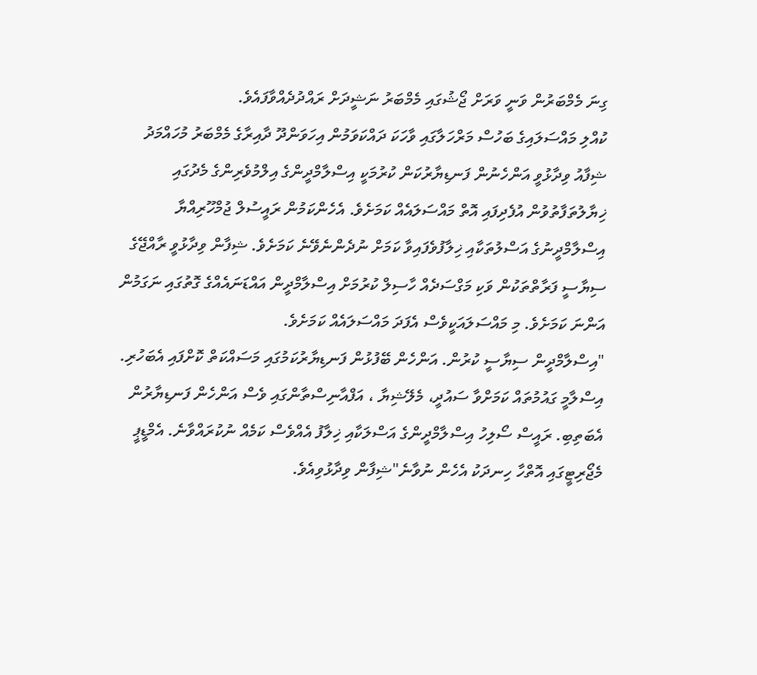ގިނަ މެމްބަރުން ވަނީ ވަރަށް ޖޯޝުގައި މެމްބަރު ނަޝީދަށް ރައްދުދެއްވާފައެވެ.
ކުއްލި މައްސަލައިގެ ބަހުސް މަރްހަލާގައި ވާހަކަ ދައްކަވަމުން އިހަވަންދޫ ދާއިރާގެ މެމްބަރު މުހައްމަދު ޝިފާއު ވިދާޅުވީ އަންހެނުން ފަނޑިޔާރުކަން ކުރުމަކީ އިސްލާމްދީންގެ އިލްމުވެރިންގެ މެދުގައި ޚިޔާލުތަފާތުވުން އުފެދިފައި އޮތް މައްސަލައެއް ކަމަށެވެ. އެހެންކަމުން ރައީސުލް ޖުމްހޫރިއްޔާ އިސްލާމްދީނުގެ އަސްލުތަކާއި ޚިލާފުވެފައިވާ ކަމަށް ނުދެންނެވޭނެ ކަމަށެވެ. ޝިފާން ވިދާޅުވީ ރާއްޖޭގެ ސިޔާސީ ފަރާތްތަކުން ވަކި މަގްސަދެއް ހާސިލް ކުރުމަށް އިސްލާމްދީން އައްޑަނައެއްގެ ގޮތުގައި ނަގަމުން އަންނަ ކަމަށެވެ. މި މައްސަލައަކީވެސް އެފަދަ މައްސަލައެއް ކަމަށެވެ.
"އިސްލާމްދީން ސިޔާސީ ކުރުން. އަންހެން ބޭފުޅުން ފަނޑިޔާރުކަމުގައި މަސައްކަތް ކޮށްފައި އެބަހުރި. އިސްލާމީ ގައުމުތައް ކަމަށްވާ ސައުދީ، މެލޭޝިޔާ ، އަފްއާނިސްތާންގައި ވެސް އަންހެން ފަނޑިޔާރުން އެބަތިބި. ރައީސް ސޯލިހު އިސްލާމްދީންގެ އަސްލަކާއި ޚިލާފު އެއްވެސް ކަމެއް ނުކުރައްވާނެ. އެމްޑީޕީ މެޖޯރިޓީގައި އޮތްހާ ހިނދަކު އެހެން ނުވާނެ"ޝިފާން ވިދާޅުވިއެވެ.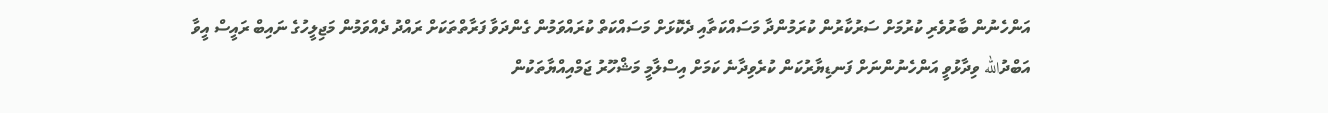އަންހެނުން ބާރުވެރި ކުރުމަށް ސަރުކާރުން ކުރަމުންދާ މަސައްކަތާއި ދެކޮޅަށް މަސައްކަތް ކުރައްވަމުން ގެންދަވާ ފަރާތްތަކަށް ރައްދު ދެއްވަމުން މަޖިލީހުގެ ނައިބް ރައީސް އީވާ އަބްދުالله ވިދާޅުވީ އަންހެނުންނަށް ފަނޑިޔާރުކަން ކުރެވިދާނެ ކަމަށް އިސްލާމީ މަޝްހޫރު ޖަމްއިއްޔާތަކުން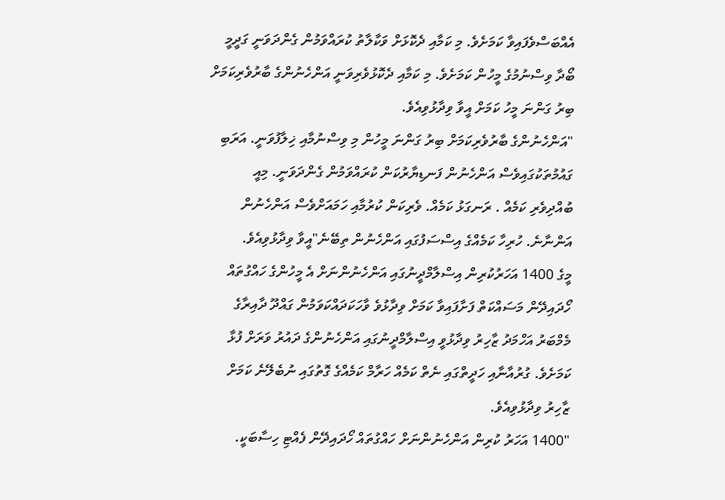އެއްބަސްވެފައިވާ ކަމަށެވެ. މި ކަމާއި ދެކޮޅަށް ވަކާލާތު ކުރައްވަމުން ގެންދަވަނީ ގަދީމީ ބޯދާ ވިސްނުމުގެ މީހުން ކަމަށެވެ. މި ކަމާއި ދެކޮޅުވެރިވަނީ އަންހެނުންގެ ބާރުވެރިކަމަށް ބިރު ގަންނަ މީހު ކަމަށް އީވާ ވިދާޅުވިއެވެ.
"އަންހެނުންގެ ބާރުވެރިކަމަށް ބިރު ގަންނަ މީހުން މި ވިސްނުމާއި ޚިލާފުވަނީ. އަރަބި ގައުމުތަކުގައިވެސް އަންހެނުން ފަނޑިޔާރުކަން ކުރައްވަމުން ގެންދަވަނީ. މިއީ ބުއްދިވެރި ކަމެއް . ރަނގަޅު ކަމެއް. ވެރިކަން ކުރުމާއި ހަމައަށްވެސް އަންހެނުން އަންނާނެ. ހުރިހާ ކަމެއްގެ އިސްސަފުގައި އަންހެނުން ތިބޭނެ"އީވާ ވިދާޅުވިއެވެ.
މީގެ 1400 އަހަރުކުރިން އިސްލާމްދީނުގައި އަންހެނުންނަށް އެ މީހުންގެ ހައްގުތައް ހޯދައިދޭން މަސައްކަތް ފަށާފައިވާ ކަމަށް ވިދާޅުވެ ވާހަކަދައްކަވަމުން ގައްދޫ ދާއިރާގެ މެމްބަރު އަހްމަދު ޒާހިރު ވިދާޅުވީ އިސްލާމްދީނުގައި އަންހެނުންގެ ދައުރު ވަރަށް ފުޅާ ކަމަށެވެ. ގުރުއާނާއި ހަދީތްގައި ނެތް ކަމެއް ހަރާމް ކަމެއްގެ ގޮތުގައި ނުބެލޭނެ ކަމަށް ޒާހިރު ވިދާޅުވިއެވެ.
"1400 އަހަރު ކުރިން އަންހެނުންނަށް ހައްގުތައް ހޯދައިދޭން ފެއްޓި ހިސާބަކީ.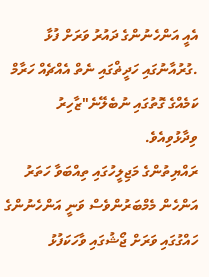އެއީ އަންހެނުންގެ ދައުރު ވަރަށް ފުޅާ .ގުރުއާނުގައި ހަދީޡްގައި ނެތް އެއްޗެއް ހަރާމް ކަމެއްގެ ގޮތުގައި ނުބެލޭނެ"ޒާހިރު ވިދާޅުވިއެވެ.
ރައްޔިތުންގެ މަޖިލީހުގައި ތިއްބަވާ ހަތަރު އަންހެން މެމްބަރުންވެސް ވަނީ އަންހެނުންގެ ހައްގުގައި ވަރަށް ޖޯޝުގައި ވާހަކަފުޅު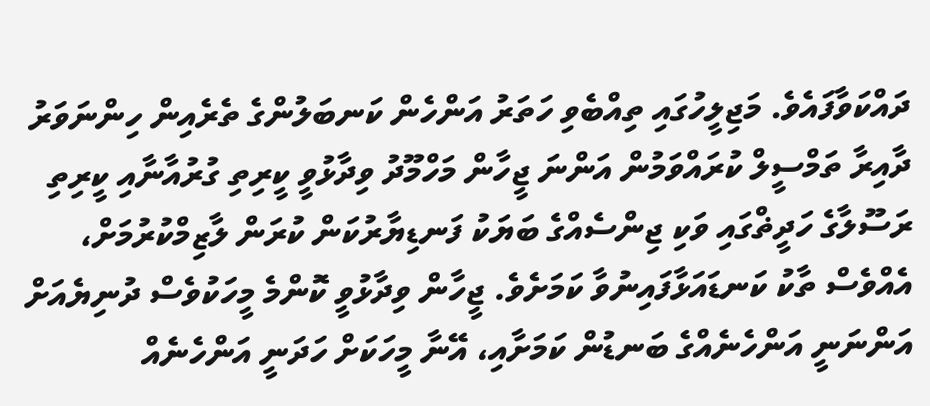ދައްކަވާފައެވެ. މަޖިލީހުގައި ތިއްބެވި ހަތަރު އަންހެން ކަނބަލުންގެ ތެރެއިން ހިންނަވަރު ދާއިރާ ތަމްސީލް ކުރައްވަމުން އަންނަ ޖީހާން މަހްމޫދު ވިދާޅުވީ ކީރިތި ގުރުއާނާއި ކީރިތި ރަސޫލާގެ ހަދީޡްގައި ވަކި ޖިންސެއްގެ ބަޔަކު ފަނޑިޔާރުކަން ކުރަން ލާޒިމްކުރުމަށް، އެއްވެސް ތާކު ކަނޑައަޅާފައިނުވާ ކަމަށެވެ. ޖީހާން ވިދާޅުވީ ކޮންމެ މީހަކުވެސް ދުނިޔެއަށް އަންނަނީ އަންހެނެއްގެ ބަނޑުން ކަމަށާއި، އޭނާ މީހަކަށް ހަދަނީ އަންހެނެއް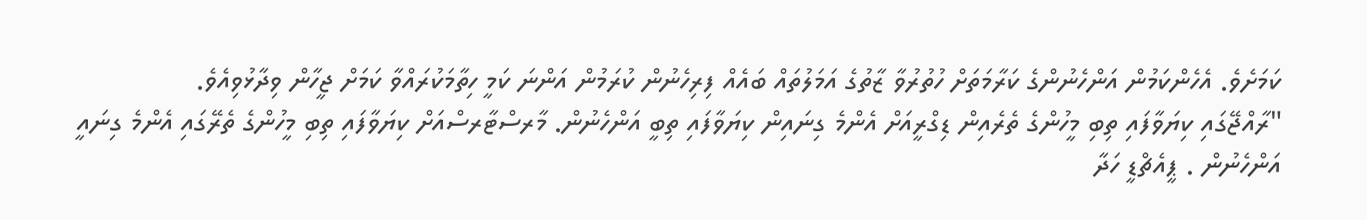ކަމަށެވެ. އެހެންކަމުން އަންހެނުންގެ ކަރާމަތަށް ހުތުރުވާ ޒާތުގެ އަމަލުތައް ބައެއް ފިރިހެނުން ކުރަމުން އަންނަ ކަމީ ހިތާމަކުރައްވާ ކަމަށް ޖީހާން ވިދާޅުވިއެވެ.
"ރާއްޖޭގައި ކިޔަވާފައި ތިބި މީހުންގެ ތެރެއިން ޑިގްރީއަށް އެންމެ ގިނައިން ކިޔަވާފައި ތިބީ އަންހެނުން. މާރސްޓާރސްއަށް ކިޔަވާފައި ތިބި މީހުންގެ ތެރޭގައި އެންމެ ގިނައީ އަންހެނުން . ޕީއެޗްޑީ ހަދާ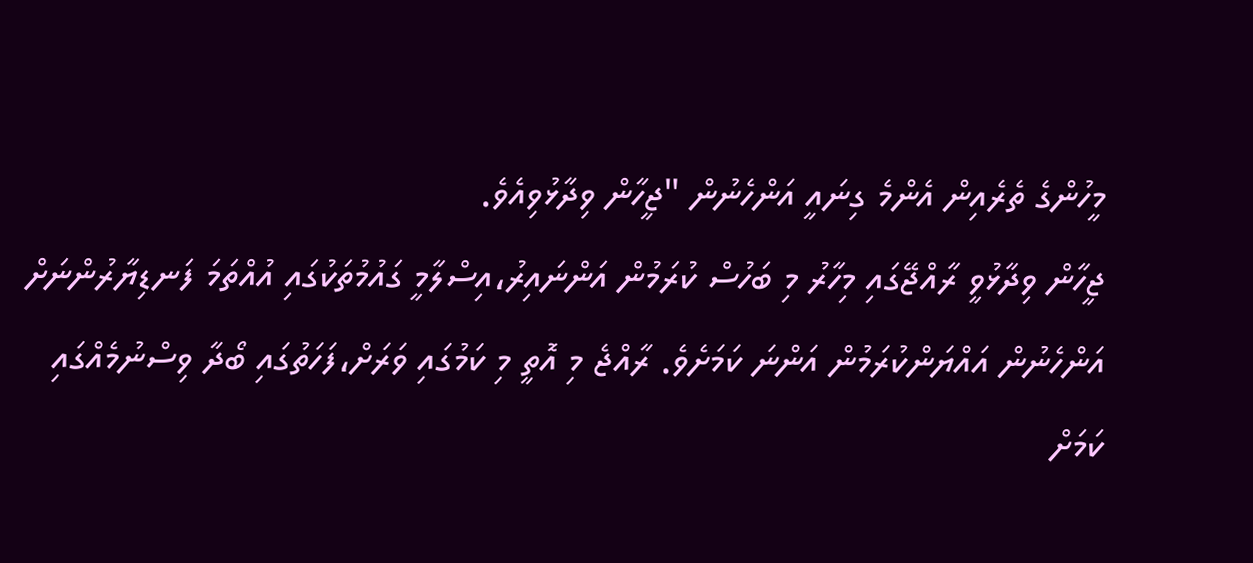މީހުންގެ ތެރެއިން އެންމެ ގިނައީ އަންހެނުން "ޖީހާން ވިދާޅުވިއެވެ.
ޖީހާން ވިދާޅުވީ ރާއްޖޭގައި މިހާރު މި ބަހުސް ކުރަމުން އަންނައިރު،އިސްލާމީ ގައުމުތަކުގައި އުއްތަމަ ފަނޑިޔާރުންނަށް އަންހެނުން އައްޔަންކުރަމުން އަންނަ ކަމަށެވެ. ރާއްޖެ މި އޮތީ މި ކަމުގައި ވަރަށް،ފަހަތުގައި ބޯދާ ވިސްނުމެއްގައި ކަމަށް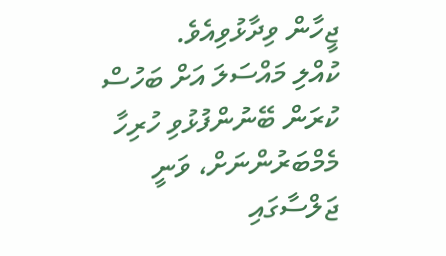ޖީހާން ވިދާޅުވިއެވެ.
ކުއްލި މައްސަލަ އަށް ބަހުސް ކުރަން ބޭނުންފުޅުވި ހުރިހާ މެމްބަރުންނަށް، ވަނީ ޖަލްސާގައި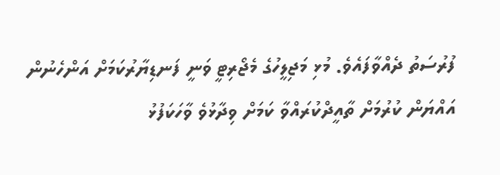ފުރުސަތު ދެއްވާފައެވެ. މުޅި މަޖިލީހުގެ މެޖޯރިޓީ ވަނީ ފަނޑިޔާރުކަމަށް އަންހެނުން އައްޔަން ކުރުމަށް ތާއީދްކުރައްވާ ކަމަށް ވިދާޅުވެ ވާހަކަފުޅު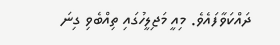ދައްކަވާފައެވެ. މިއީ މަޖިލީހުގައި ތިއްބެވި ގިނަ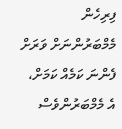ފިރިހެން މެމްބަރުންނަށް ވަރަށް ފެންނަ ކަމެއް ކަމަށް، އެ މެމްބަރުންވެސް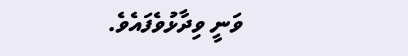ވަނީ ވިދާޅުވެފައެވެ.